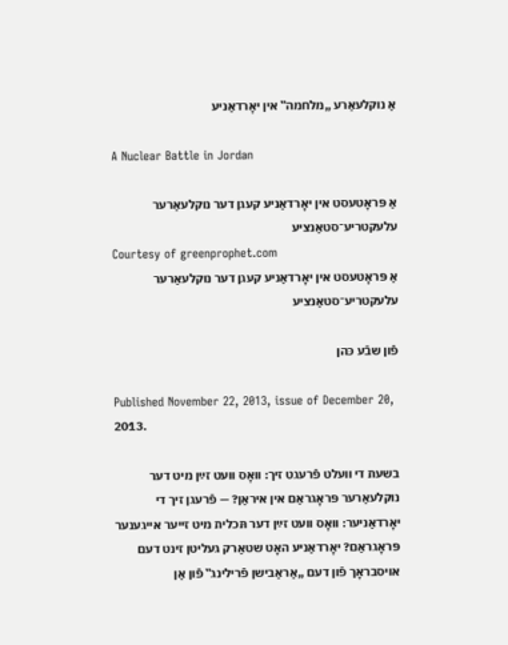אַ נוקלעאַרע „מלחמה‟ אין יאָרדאַניע

A Nuclear Battle in Jordan

אַ פּראָטעסט אין יאָרדאַניע קעגן דער נוקלעאַרער עלעקטריע־סטאַנציע
Courtesy of greenprophet.com
אַ פּראָטעסט אין יאָרדאַניע קעגן דער נוקלעאַרער עלעקטריע־סטאַנציע

פֿון שבֿע כּהן

Published November 22, 2013, issue of December 20, 2013.

בשעת די וועלט פֿרעגט זיך: וואָס וועט זײַן מיט דער נוקלעאַרער פּראָגראַם אין איראַן? — פֿרעגן זיך די יאָרדאַניער: וואָס וועט זײַן דער תּכלית מיט זייער אייגענער פּראָגראַם? יאָרדאַניע האָט שטאַרק געליטן זינט דעם אויסבראָך פֿון דעם „אַראַבישן פֿרילינג‟ פֿון אַן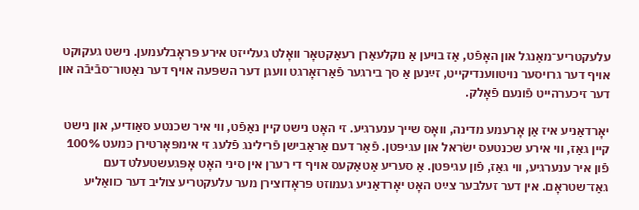עלעקטריע־מאַנגל און האָפֿט, אַז בויען אַ נוקלעאַרן רעאַקטאָר וואָלט געלייזט אירע פּראָבלעמען. נישט געקוקט אויף דער גרויסער נויטווענדיקייט, זײַנען אַ סך בירגער פֿאַרזאָרגט וועגן דער השפּעה אויף דער נאַטור־סבֿיבֿה און דער זיכערהייט פֿונעם פֿאָלק.

יאָרדאַניע איז אַן אָרעמע מדינה, וואָס שייך ענערגיע. זי האָט נישט קיין נאַפֿט, ווי איר שכנטע סאַודיע, און נישט קיין גאַז, ווי אירע שכנטעס ישׂראל און עגיפּטן. פֿאַר דעם אַראַבישן פֿרילינג פֿלעג זי אימפּאָרטירן כּמעט 100% פֿון איר ענערגיע, ווי גאַז, פֿון עגיפּטן. אַ סעריע אַטאַקעס אויף די רערן אין סיני האָט אָפּגעשטעלט דעם גאַז־שטראָם. אין דער זעלבער צײַט האָט יאָרדאַניע געמוזט פּראָדוצירן מער עלעקטריע צוליב דער כוואַליע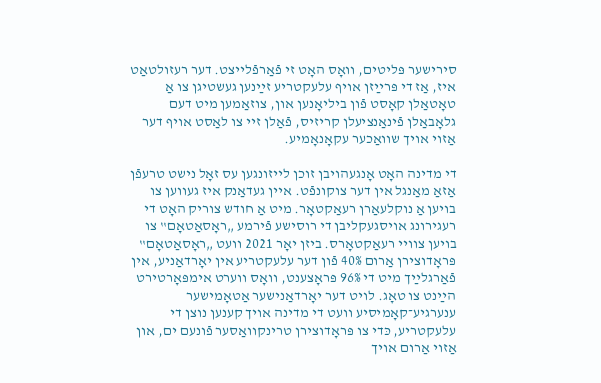סירישער פּליטים, וואָס האָט זי פֿאַרפֿלייצט. דער רעזולטאַט איז, אַז די פּרײַזן אויף עלעקטריע זײַנען געשטיגן צו אַ טאָטאַלן קאָסט פֿון ביליאָנען און, צוזאַמען מיט דעם גלאָבאַלן פֿינאַנציעלן קריזיס, פֿאַלן זיי צו לאַסט אויף דער אַזוי אויך שוואַכער עקאָנאָמיע.

די מדינה האָט אָנגעהויבן זוכן לייזונגען עס זאָל נישט טרעפֿן אַזאַ מאַנגל אין דער צוקונפֿט. איין געדאַנק איז געווען צו בויען אַ נוקלעאַרן רעאַקטאָר. מיט אַ חודש צוריק האָט די רעגירונג אויסגעקליבן די רוסישע פֿירמע „ראָסאַטאָם‟ צו בויען צוויי רעאַקטאָרס. ביזן יאָר 2021 וועט „ראָסאַטאָם‟ פּראָדוצירן אַרום 40% פֿון דער עלעקטריע אין יאָרדאַניע, אין פֿאַרגלײַך מיט די 96% פּראָצענט, וואָס ווערט אימפּאָרטירט הײַנט צו טאָג. לויט דער יאָרדאַנישער אַטאָמישער ענערגיע־קאָמיסיע וועט די מדינה אויך קענען נוצן די עלעקטריע, כּדי צו פּראָדוצירן טרינקוואַסער פֿונעם ים, און אַזוי אַרום אויך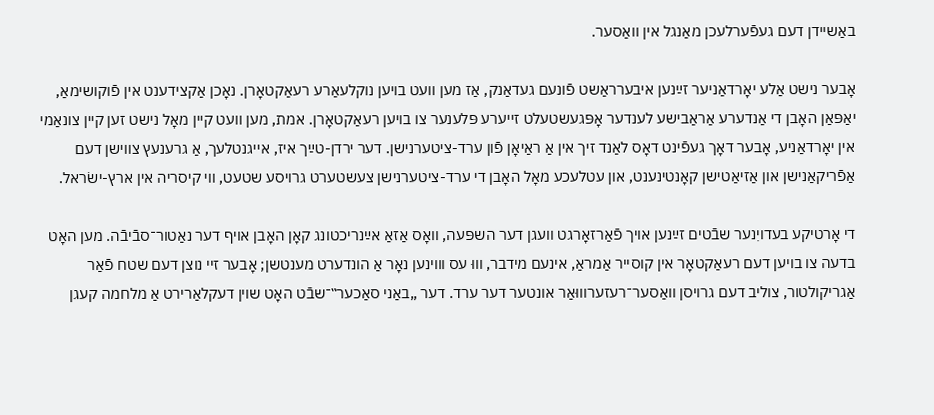באַשיידן דעם געפֿערלעכן מאַנגל אין וואַסער.

אָבער נישט אַלע יאָרדאַניער זײַנען איבערראַשט פֿונעם געדאַנק, אַז מען וועט בויען נוקלעאַרע רעאַקטאָרן. נאָכן אַקצידענט אין פֿוקושימאַ, יאַפּאַן האָבן די אַנדערע אַראַבישע לענדער אָפּגעשטעלט זייערע פּלענער צו בויען רעאַקטאָרן. אמת, מען וועט קיין מאָל נישט זען קיין צונאַמי אין יאָרדאַניע, אָבער דאָך געפֿינט דאָס לאַנד זיך אין אַ ראַיאָן פֿון ערד-ציטערנישן. דער ירדן-טײַך איז, אייגנטלעך, אַ גרענעץ צווישן דעם אַפֿריקאַנישן און אַזיאַטישן קאָנטינענט, און עטלעכע מאָל האָבן די ערד-ציטערנישן צעשטערט גרויסע שטעט, ווי קיסריה אין ארץ-ישׂראל.

די אָרטיקע בעדויִנער שבֿטים זײַנען אויך פֿאַרזאָרגט וועגן דער השפּעה, וואָס אַזאַ אײַנריכטונג קאָן האָבן אויף דער נאַטור־סבֿיבֿה. מען האָט בדעה צו בויען דעם רעאַקטאָר אין קוסייר אַמראַ, אינעם מידבר, וווּ עס וווינען נאָר אַ הונדערט מענטשן; אָבער זיי נוצן דעם שטח פֿאַר אַגריקולטור, צוליב דעם גרויסן וואַסער־רעזערוווּאַר אונטער דער ערד. דער „באַני סאַכער‟־שבֿט האָט שוין דעקלאַרירט אַ מלחמה קעגן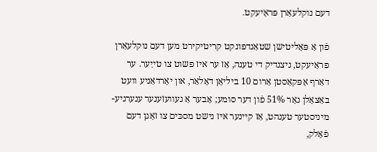דעם נוקלעאַרן פּראָיעקט.

פֿון אַ פּאָליטישן שטאַנדפּונקט קריטיקירט מען דעם נוקלעאַרן פּראָיעקט, ניצנדיק די טענה, אַז ער איז פּשוט צו טײַער. ער דאַרף אָפּקאָסטן אַרום 10 ביליאָן דאָלאַר, און יאָרדאַניע וועט באַצאָלן נאָר 51% פֿון דער סומע; אָבער אַ געוועזענער ענערגיע-מיניסטער טענהט, אַז קיינער איז נישט מסכּים צו זאָגן דעם פֿאָלק,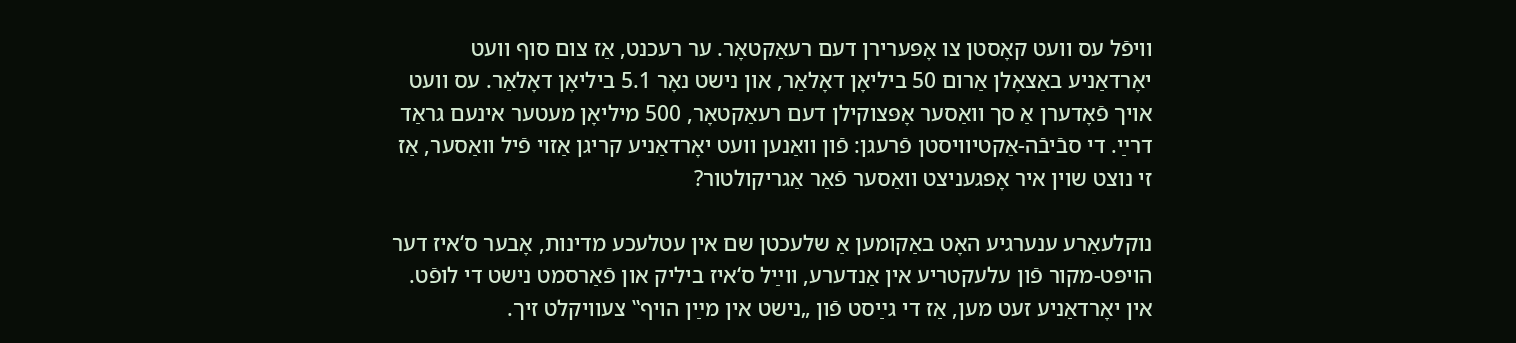וויפֿל עס וועט קאָסטן צו אָפּערירן דעם רעאַקטאָר. ער רעכנט, אַז צום סוף וועט יאָרדאַניע באַצאָלן אַרום 50 ביליאָן דאָלאַר, און נישט נאָר 5.1 ביליאָן דאָלאַר. עס וועט אויך פֿאָדערן אַ סך וואַסער אָפּצוקילן דעם רעאַקטאָר, 500 מיליאָן מעטער אינעם גראַד דרײַ. די סבֿיבֿה-אַקטיוויסטן פֿרעגן: פֿון וואַנען וועט יאָרדאַניע קריגן אַזוי פֿיל וואַסער, אַז זי נוצט שוין איר אָפּגעניצט וואַסער פֿאַר אַגריקולטור?

נוקלעאַרע ענערגיע האָט באַקומען אַ שלעכטן שם אין עטלעכע מדינות, אָבער ס‘איז דער הויפּט-מקור פֿון עלעקטריע אין אַנדערע, ווײַל ס‘איז ביליק און פֿאַרסמט נישט די לופֿט. אין יאָרדאַניע זעט מען, אַז די גײַסט פֿון „נישט אין מײַן הויף‟ צעוויקלט זיך.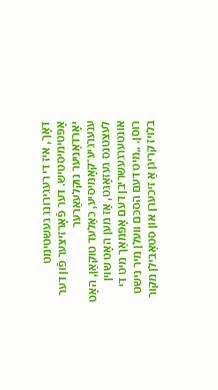דאָך, איז די רעגירונג געשטימט אָפּטימיסטיש. דער פֿאָרזיצער פֿון דער יאָרדאַניער נוקלעאַרער ענערגיע־קאָמיסיע, כאַלעד טוקאַן, האָט לעצטנס געזאָגט, אַז מען האָט שוין אונטערגעשריבן דעם אָפּמאַך מיט די רוסן. „מיט דעם הסכּם וועלן מיר נישט בלויז קריגן אַ זיכערן און סטאַבילן מקור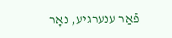פֿאַר ענערגיע, נאָר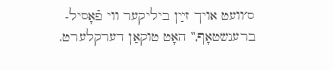ס׳וועט אויך זײַן ביליקער ווי פֿאָסיל-ברענשטאָף,‟ האָט טוקאַן דערקלערט.